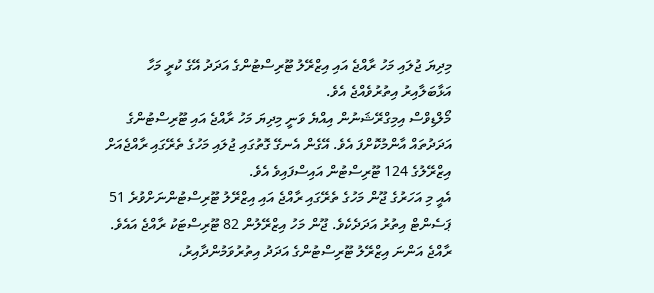މިދިޔަ ޖުލައި މަހު ރާއްޖެ އައި އިޒްރޭލު ޓޫރިސްޓުންގެ އަދަދު އޭގެ ކުރީ މަހާ އަޅާބަލާއިރު އިތުރުވެއްޖެ އެވެ.
މޯލްޑިވްސް އިމިގްރޭޝަނުން އިއްޔެ ވަނީ މިދިޔަ މަހު ރާއްޖެ އައި ޓޫރިސްޓުންގެ އަދަދުތައް އާންމުކޮށްފަ އެވެ. އޭގެން އެނގޭ ގޮތުގައި ޖުލައި މަހުގެ ތެރޭގައި ރާއްޖެއަށް އިޒްރޭލުގެ 124 ޓޫރިސްޓުން އައިސްފައިވެ އެވެ.
އެއީ މި އަހަރުގެ ޖޫން މަހުގެ ތެރޭގައި ރާއްޖެ އައި އިޒްރޭލު ޓޫރިސްޓުންނަށްވުރެ 51 ޕަސެންޓް އިތުރު އަދަދެކެވެ. ޖޫން މަހު އިޒްރޭލުން 82 ޓޫރިސްޓަކު ރާއްޖެ އައެވެ.
ރާއްޖެ އަންނަ އިޒްރޭލު ޓޫރިސްޓުންގެ އަދަދު އިތުރުވަމުންދާއިރު،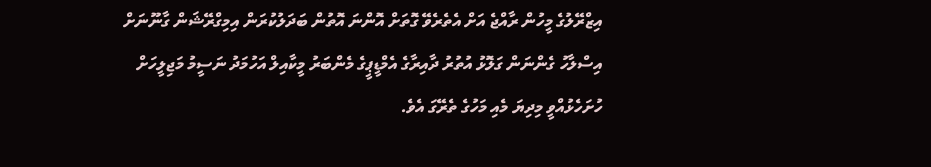އިޒްރޭލުގެ މީހުން ރާއްޖެ އަށް އެތެރެވޭ ގޮތަށް އޮންނަ އޮތުން ބަދަލުކުރަން އިމިގްރޭޝަން ގާނޫނަށް އިސްލާހު ގެންނަން ގަލޮޅު އުތުރު ދާއިރާގެ އެމްޑީޕީގެ މެންބަރު މީކާއިލް އަހުމަދު ނަސީމު މަޖިލީހަށް ހުށަހެޅުއްވީ މިދިޔަ މެއި މަހުގެ ތެރޭގަ އެވެ.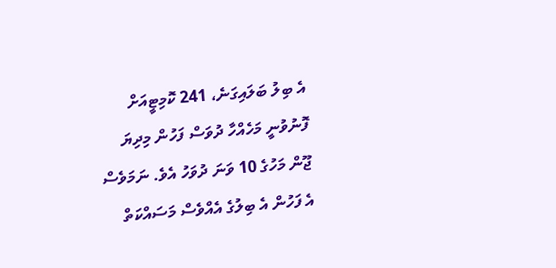އެ ބިލު ބަލައިގަނެ، 241 ކޮމިޓީއަށް ފޮނުވުނީ މަހެއްހާ ދުވަސް ފަހުން މިދިޔަ ޖޫން މަހުގެ 10 ވަނަ ދުވަހު އެވެ. ނަމަވެސް އެ ފަހުން އެ ބިލުގެ އެއްވެސް މަސައްކަތް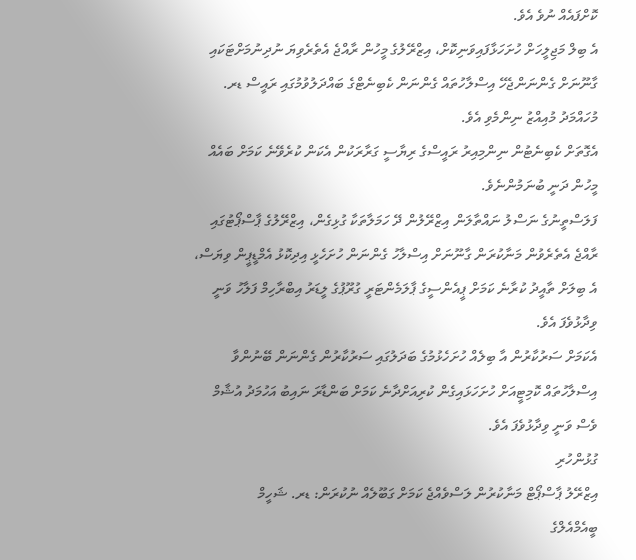ކޮށްފައެއް ނުވެ އެވެ.
އެ ބިލް މަޖިލީހަށް ހުށަހަޅާފައިވަނިކޮށް، އިޒްރޭލުގެ މީހުން ރާއްޖެ އެތެރެވިޔަ ނުދިނުމަށްޓަކައި ގާނޫނަށް ގެންނަންޖެހޭ އިސްލާހުތައް ގެންނަން ކެބިނެޓްގެ ބައްދަލުވުމުގައި ރައީސް ޑރ. މުހައްމަދު މުއިއްޒު ނިންމެވި އެވެ.
އެގޮތަށް ކެބިނެޓުން ނިންމިއިރު ރައީސްގެ ރިޔާސީ ގަރާރަކުން އެކަން ކުރެވޭނެ ކަމަށް ބައެއް މީހުން ދަނީ ބުނަމުންނެވެ.
ފަލަސްތީނުގެ ނަސްލު ނައްތާލަން އިޒްރޭލުން ދޭ ހަމަލާތަކާ ގުޅިގެން، އިޒްރޭލުގެ ޕާސްޕޯޓުގައި ރާއްޖެ އެތެރެވުން މަނާކުރަން ގާނޫނަށް އިސްލާހު ގެންނަން ހުށަހެޅީ އިދިކޮޅު އެމްޑީޕީން ވިޔަސް، އެ ބިލަށް ތާއީދު ކުރާނެ ކަމަށް ޕީއެންސީގެ ޕާލަމެންޓަރީ ގުރޫޕުގެ ލީޑަރު އިބްރާހިމް ފަލާހު ވަނީ ވިދާޅުވެފަ އެވެ.
އެކަމަށް ސަރުކާރުން އާ ބިލެއް ހުށަހެޅުމުގެ ބަދަލުގައި ސަރުކާރުން ގެންނަން ބޭނުންވާ އިސްލާހުތައް ކޮމިޓީއަށް ހުށަހަޅައިގެން ކުރިއަށްދާނެ ކަމަށް ބަންޑާރަ ނައިބު އަހުމަދު އުޝާމް ވެސް ވަނީ ވިދާޅުވެފަ އެވެ.
ގުޅުންހުރި
އިޒްރޭލު ޕާސްޕޯޓް މަނާކުރުން ލަސްވެއްޖެ ކަމަށް ގަބޫލެއް ނުކުރަން: ޑރ. ޝަހީމް
ބީއެމްއެލްގެ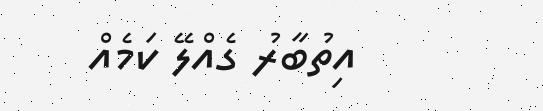އިތުބާރު ގެއްލޭ ކަމެއް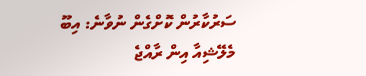ސަރުކާރުން ކޮށްގެން ނުވާނެ: އިބޫ
މެލޭޝިއާ އިން ރާއްޖެ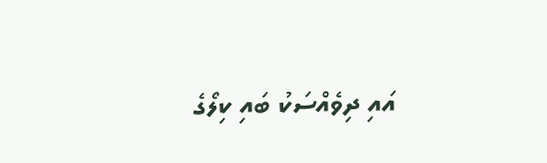އައި ދިވެއްސަކު ބައި ކިލޯގެ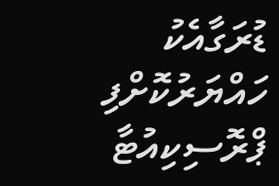ޑުރަގާއެކު ހައްޔަރުކޮށްފި
ޕްރޮސިކިއުޓާ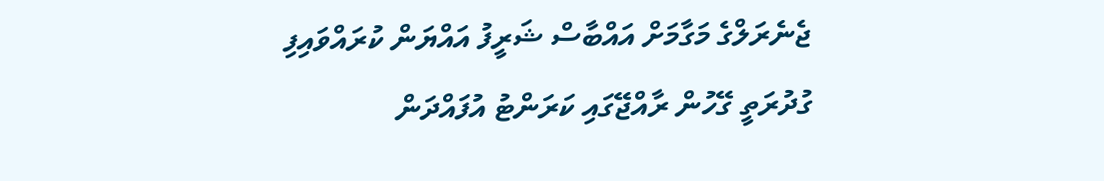ޖެނެރަލްގެ މަގާމަށް އައްބާސް ޝަރީފު އައްޔަން ކުރައްވައިފި
ގުދުރަތީ ގޭހުން ރާއްޖޭގައި ކަރަންޓު އުފައްދަން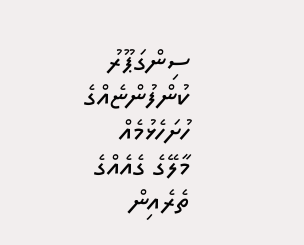ސިންގަޕޫރު ކުންފުންޏެއްގެ ހުށަހެޅުމެއް
މާލޭގެ ގެއެއްގެ ތެރެއިން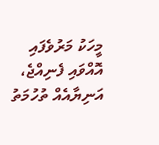މީހަކު މަރުވެފައި އޮއްވައި ފެނިއްޖެ، އަނިޔާއެއް ތުހުމަތު